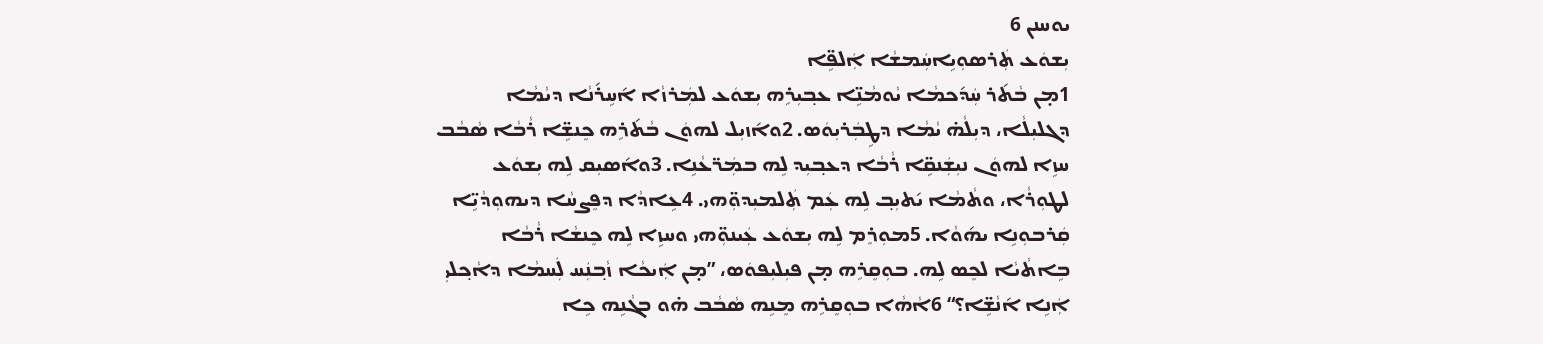ܝܘܚܢܢ 6
ܝܼܫܘܿܥ ܬܲܪܣܘܼܝܹܐܚܲܡܫܵܐ ܐܲܠܦܹ̈ܐ
1ܡ̣ܢ ܒܵܬ݇ܪ ܚܲܕ݇ܟܡܵܐ ܝܵܘܡܵܢܹ̈ܐ ܥܒ݂ܝܼܪܹܗ ܝܼܫܘܿܥ ܠܡܲܪܙܵܐ ܐ݇ܚܹܪ݇ܢܵܐ ܕܝܵܡܵܐ ܕܓܠܝܼܠܵܐ، ܕܝܼܠܵܗ̇ ܝܵܡܵܐ ܕܛܹܒܲܪܝܼܘܿܣ. 2ܘܐ݇ܙܝܼܠ ܠܗܘܿܢ ܒܵܬ݇ܪܹܗ ܟܸܢܫܹ̈ܐ ܪܵܒܵܐ ܣܵܒܵܒ ܚܙܹܐ ܠܗܘܿܢ ܢܝܼܫܲܢܩܹ̈ܐ ܪܵܒܵܐ ܕܥܒ݂ܝܼܕ ܠܹܗ ܒܡܲܪ̈ܥܵܢܹܐ. 3ܘܐ݇ܣܝܼܩ ܠܹܗ ܝܼܫܘܿܥ ܠܛܘܼܪܵܐ، ܘܬܵܡܵܐ ܝ݇ܬܝܼܒ݂ ܠܹܗ ܥܲܡ ܬܲܠܡܝܼܕܘܼ̈ܗܝ. 4ܥܹܐܕܵܐ ܕܦܸܨܚܵܐ ܕܝܗܘܼܕܵܝܹ̈ܐ ܩܲܪܒܘܼܢܹܐ ܝܗ݇ܘܵܐ. 5ܡܘܼܪܸܡ ܠܹܗ ܝܼܫܘܿܥ ܥܲܝܢܘܼ̈ܗܝ ܘܚܙܹܐ ܠܹܗ ܟܸܢܫܵܐ ܪܵܒܵܐ ܒܹܐܬܵܝܵܐ ܠܟܸܣ ܠܹܗ. ܒܘܼܩܸܪܹܗ ܡ̣ܢ ܦܝܼܠܝܼܦܘܿܣ، ”ܡ̣ܢ ܐܲܝܟܵܐ ܙܵܒ݂ܢܲܚ ܠܲܚܡܵܐ ܕܐܵܟ݂ܠܝܼ ܐܲܢܹܐ ܐ݇ܢܵܫܹ̈ܐ؟“ 6ܐܵܗܵܐ ܒܘܼܩܸܪܹܗ ܡܸܢܹܗ ܣܵܒܵܒ ܗ̇ܘ ܒܓܵܢܹܗ ܟܹܐ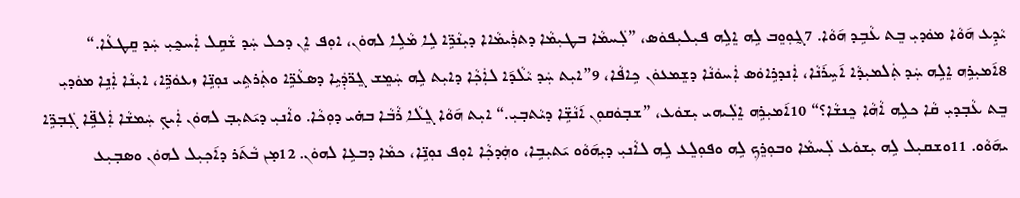ܝܵܕܹܥ ܗ݇ܘܵܐ ܡܘܿܕܝܼ ܒܸܬ ܥܵܒܹܕ ܗ݇ܘܵܐ. 7ܓ̰ܘܼܘܸܒ ܠܹܗ ܐܸܠܹܗ ܦܝܼܠܝܼܦܘܿܣ، ”ܠܲܚܡܵܐ ܒܛܝܼܡܵܐ ܕܬܪܲܝܡܵܐܐ ܕܝܼܢܵܪܹ̈ܐ ܠܹܐ ܡܵܠܹܐ ܠܗܘܿܢ، ܐܘܼܦ ܐܸܢ ܕܟܠ ܚܲܕ ܫܵܩܹܠ ܐܲܚܟ̰ܝܼ ܚܲܕ ܩܸܛܥܵܐ.“ 8ܐ݇ܡܝܼܪܹܗ ܐܸܠܹܗ ܚܲܕ ܬܲܠܡܝܼܕܵܐ ܐ݇ܚܹܪ݇ܢܵܐ، ܐܲܢܕܪܹܐܘܿܣ ܐܲܚܘܿܢܵܐ ܕܫܸܡܥܘܿܢ ܟܹܐܦܵܐ، 9”ܐܝܼܬ ܚܲܕ ܝܵܠܵܕ݇ܐ ܠܐܲܟ݂ܵܐ ܕܐܝܼܬ ܠܹܗ ܚܲܡܸܫ ܓܸܪ̈ܕܲܝܹܐ ܕܣܥܵܪܹ̈ܐ ܘܬܲܪܬܹܝ ܢܘܼܢܹ̈ܐ ܙܥܘܿܪܹ̈ܐ، ܐܝܼܢܵܐ ܐܲܢܹܐ ܡܘܿܕܝܼ ܒܸܬ ܥܵܒ݂ܕܝܼ ܩܵܐ ܟܠܹܗ ܐܵܗܵܐ ܟܸܢܫܵܐ؟“ 10ܐ݇ܡܝܼܪܹܗ ܐܸܠܲܝܗܝ ܝܼܫܘܿܥ، ”ܫܒ݂ܘܿܩܘܼܢ ܐ݇ܢܵܫܹ̈ܐ ܕܝܵܬܒ݂ܝܼ.“ ܐܝܼܬ ܗ݇ܘܵܐ ܓܸܠܵܐ ܪܵܒܵܐ ܒܗ̇ܝ ܕܘܼܟܵܐ. ܘܐܵܢܝܼ ܕܝ݇ܬܝܼܒ݂ ܠܗܘܿܢ ܐܲܝܟ݂ ܚܲܡܫܵܐ ܐܲܠܦܹ̈ܐ ܓܲܒ݂ܪܹ̈ܐ ܝܗ݇ܘܵܘ. 11ܘܫܩܝܼܠ ܠܹܗ ܝܼܫܘܿܥ ܠܲܚܡܵܐ ܘܒܘܼܪܸܟ݂ ܠܹܗ ܘܦܘܼܠܸܥ ܠܹܗ ܠܐܵܢܝܼ ܕܝܼܗ݇ܘܵܘ ܝ݇ܬܝܼܒܹܐ، ܘܗܲܕܟ݂ܵܐ ܐܘܼܦ ܢܘܼܢܹ̈ܐ، ܟܡܵܐ ܕܒܥܹܐ ܠܗܘܿܢ. 12ܡ̣ܢ ܒܵܬ݇ܪ ܕܐ݇ܟ݂ܝܼܠ ܠܗܘܿܢ ܘܣܒ݂ܝܼܥ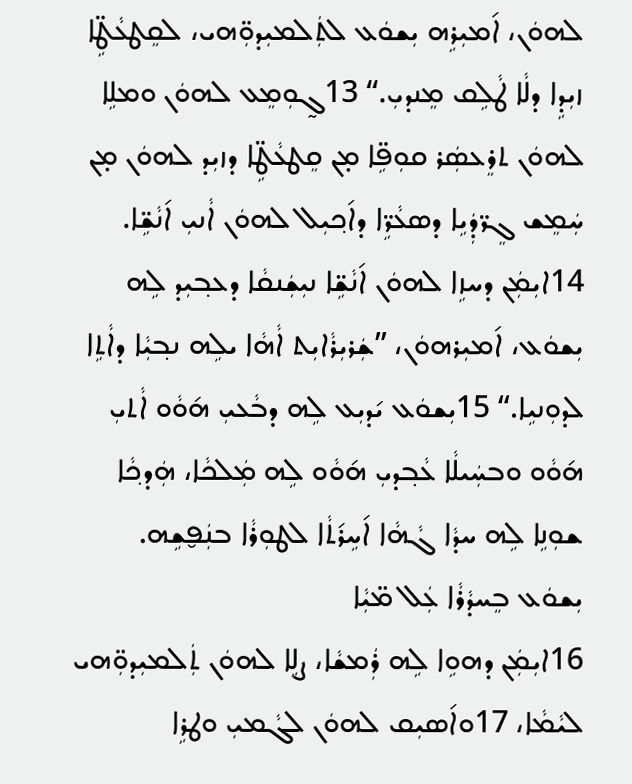ܠܗܘܿܢ، ܐ݇ܡܝܼܪܹܗ ܝܼܫܘܿܥ ܠܬܲܠܡܝܼܕܘܼ̈ܗܝ، ܠܩܸܛܥܵܛܹ̈ܐ ܙܝܼܕܹܐ ܕܠܵܐ ܛܵܠܹܩ ܡܸܢܕܝܼ.“ 13ܓ̰ܘܼܡܸܥ ܠܗܘܿܢ ܘܡܠܹܐ ܠܗܘܿܢ ܬܪܸܥܣܲܪ ܩܘܼܦܹ̈ܐ ܡ̣ܢ ܩܸܛܥܵܛܹ̈ܐ ܕܙܝܼܕ ܠܗܘܿܢ ܡ̣ܢ ܚܲܡܸܫ ܓܸܪ̈ܕܲܝܹܐ ܕܣܥܵܪܹ̈ܐ ܕܐ݇ܟ݂ܝܼܠ ܠܗܘܿܢ ܐܵܢܝܼ ܐ݇ܢܵܫܹ̈ܐ. 14ܐܝܼܡܲܢ ܕܚܙܹܐ ܠܗܘܿܢ ܐ݇ܢܵܫܹ̈ܐ ܢܝܼܫܲܢܩܵܐ ܕܥܒ݂ܝܼܕ ܠܹܗ ܝܼܫܘܿܥ، ܐ݇ܡܝܼܪܗܘܿܢ، ”ܫܲܪܝܼܪܵܐܝܼܬ ܐܵܗܵܐ ܝܠܹܗ ܢܒ݂ܝܼܵܐ ܕܐܵܬܹܐ ܠܕܘܼܢܝܹܐ.“ 15ܝܼܫܘܿܥ ܝ݇ܕܝܼܥ ܠܹܗ ܕܒܵܥܝܼ ܗ݇ܘܵܘ ܐܵܬܝܼ ܗ݇ܘܵܘ ܘܒܚܲܝܠܵܐ ܥܵܒ݂ܕܝܼ ܗ݇ܘܵܘ ܠܹܗ ܡܲܠܟܵܐ، ܗܲܕܟ݂ܵܐ ܫܘܼܢܹܐ ܠܹܗ ܚܕܵܐ ܓܵܗܵܐ ܐ݇ܚܹܪ݇ܬܵܐ ܠܛܘܼܪܵܐ ܒܢܲܦ̮ܫܹܗ.
ܝܼܫܘܿܥ ܒܸܚܕܵܪܵܐ ܥܲܠ ܡ̈ܝܼܵܐ
16ܐܝܼܡܲܢ ܕܗܘܹܐ ܠܹܗ ܪܲܡܫܵܐ، ܨܠܹܐ ܠܗܘܿܢ ܬܲܠܡܝܼܕܘܼ̈ܗܝ ܠܝܵܡܵܐ، 17ܘܐ݇ܣܝܼܩ ܠܗܘܿܢ ܠܓܵܡܝܼ ܘܛܪܹܐ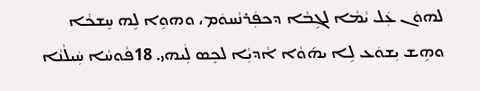ܠܗܘܿܢ ܥܲܠ ܝܵܡܵܐ ܠܓܹܒܵܐ ܕܟܦܲܪܢܵܚܘܿܡ، ܘܗܘܹܐ ܠܹܗ ܚܸܫܟܵܐ ܘܗܹܫ ܝܼܫܘܿܥ ܠܹܐ ܝܗ݇ܘܵܐ ܐܵܕܝܼܵܐ ܠܟܸܣ ܠܲܝܗܝ. 18ܦܵܘܚܵܐ ܚܲܝܠܵܢܵܐ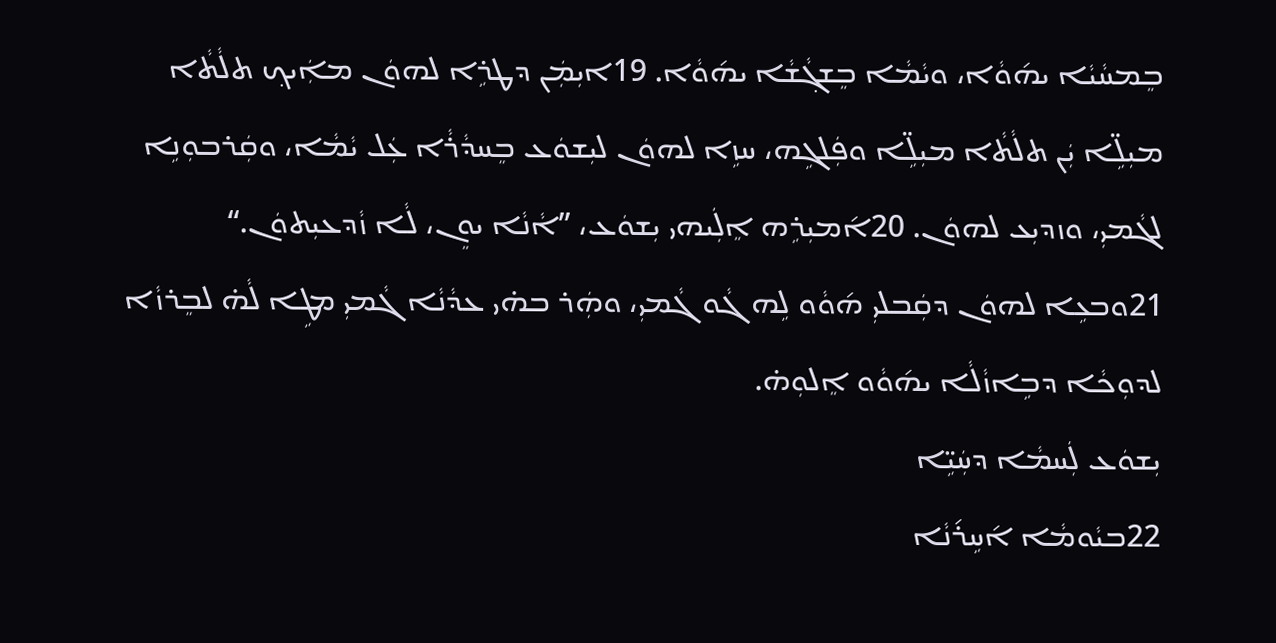ܒܸܡܚܵܝܵܐ ܝܗ݇ܘܵܐ، ܘܝܵܡܵܐ ܒܸܫܓ݂ܵܫܵܐ ܝܗ݇ܘܵܐ. 19ܐܝܼܡܲܢ ܕܛܪܹܐ ܠܗܘܿܢ ܡܐܲܝܟ݂ ܬܠܵܬܵܐ ܡܝܼܠܹ̈ܐ ܝܲܢ ܬܠܵܬܵܐ ܡܝܼܠܹ̈ܐ ܘܦܲܠܓܹܗ، ܚܙܹܐ ܠܗܘܿܢ ܠܝܼܫܘܿܥ ܒܸܚܕܵܪܵܐ ܥܲܠ ܝܵܡܵܐ، ܘܩܲܪܒܘܼܢܹܐ ܠܓܵܡܝܼ، ܘܙܕܝܼܥ ܠܗܘܿܢ. 20ܐ݇ܡܝܼܪܹܗ ܐܸܠܲܝܗܝ ܝܼܫܘܿܥ، ”ܐܵܢܵܐ ܝܘܸܢ، ܠܵܐ ܙܵܕܥܝܼܬܘܿܢ.“ 21ܘܒܥܹܐ ܠܗܘܿܢ ܕܩܲܒܠܝܼ ܗ݇ܘܵܘ ܠܹܗ ܓܵܘ ܓܵܡܝܼ، ܘܗܲܪ ܒܗ̇ܝ ܥܕܵܢܵܐ ܓܵܡܝܼ ܡܛܹܐ ܠܵܗ̇ ܠܒܸܪܙܵܐ ܠܕܘܼܟܵܐ ܕܒܹܐܙܵܠܵܐ ܝܗ݇ܘܵܘ ܐܸܠܘܼܗ̇.
ܝܼܫܘܿܥ ܠܲܚܡܵܐ ܕܚܲܝܹ̈ܐ
22ܒܝܵܘܡܵܐ ܐ݇ܚܹܪ݇ܢܵܐ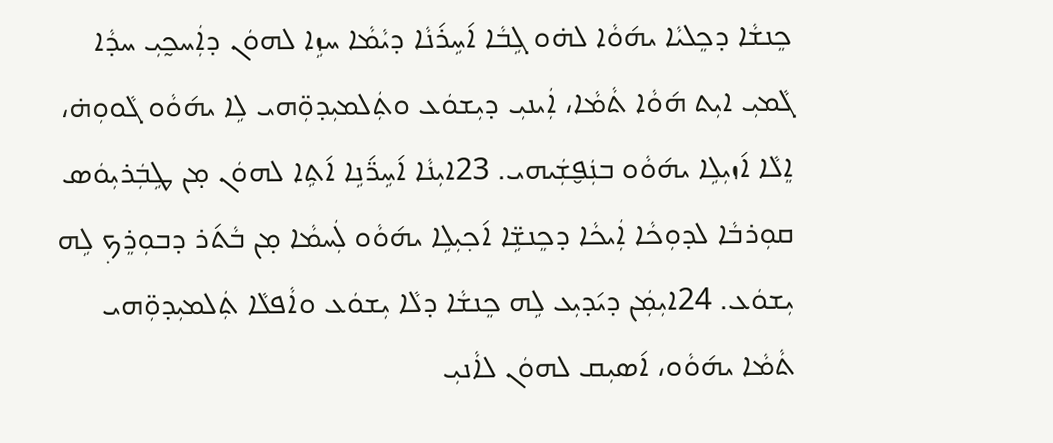ܟܸܢܫܵܐ ܕܟܸܠܝܵܐ ܝܗ݇ܘܵܐ ܠܗ̇ܘ ܓܹܒܵܐ ܐ݇ܚܹܪ݇ܢܵܐ ܕܝܵܡܵܐ ܚܙܹܐ ܠܗܘܿܢ ܕܐܲܚܟ̰ܝܼ ܚܕܵܐ ܓܵܡܝܼ ܐܝܼܬ ܗ݇ܘܵܐ ܬܵܡܵܐ، ܐܲܝܢܝܼ ܕܝܼܫܘܿܥ ܘܬܲܠܡܝܼܕܘܼ̈ܗܝ ܠܹܐ ܝܗ݇ܘܵܘ ܓܵܘܘܼܗ̇، ܐܸܠܵܐ ܐ݇ܙܝܼܠܹܐ ܝܗ݇ܘܵܘ ܒܢܲܦ̮ܫܲܝܗܝ. 23ܐܝܼܢܵܐ ܐ݇ܚܹܪ̈݇ܢܹܐ ܐ݇ܬܹܐ ܠܗܘܿܢ ܡ̣ܢ ܛܹܒܲܪܝܼܘܿܣ ܩܘܼܪܒܵܐ ܠܕܘܼܟܵܐ ܐܲܝܟܵܐ ܕܟܸܢܫܹ̈ܐ ܐ݇ܟ݂ܝܼܠܹܐ ܝܗ݇ܘܵܘ ܠܲܚܡܵܐ ܡ̣ܢ ܒܵܬ݇ܪ ܕܒܘܼܪܸܟ݂ ܠܹܗ ܝܼܫܘܿܥ. 24ܐܝܼܡܲܢ ܕܝ݇ܕܝܼܥ ܠܹܗ ܟܸܢܫܵܐ ܕܠܵܐ ܝܼܫܘܿܥ ܘܐܵܦܠܵܐ ܬܲܠܡܝܼܕܘܼ̈ܗܝ ܬܵܡܵܐ ܝܗ݇ܘܵܘ، ܐ݇ܣܝܼܩ ܠܗܘܿܢ ܠܐܵܢܝܼ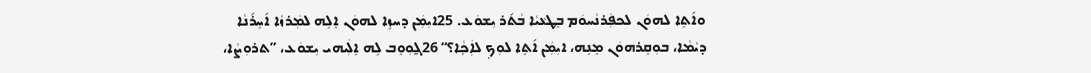ܘܐ݇ܬܹܐ ܠܗܘܿܢ ܠܟܦܲܪܢܵܚܘܿܡ ܒܸܛܥܵܝܵܐ ܒܵܬ݇ܪ ܝܼܫܘܿܥ. 25ܐܝܼܡܲܢ ܕܚܙܹܐ ܠܗܘܿܢ ܐܸܠܹܗ ܠܡܲܪܙܵܐ ܐ݇ܚܹܪ݇ܢܵܐ ܕܝܵܡܵܐ، ܒܘܼܩܸܪܗܘܿܢ ܡܸܢܹܗ، ܐܝܼܡܲܢ ܐ݇ܬܹܐ ܠܘܼܟ݂ ܠܐܲܟ݂ܵܐ؟“ 26ܓ̰ܘܼܘܸܒ ܠܹܗ ܐܸܠܲܝܗܝ ܝܼܫܘܿܥ، ”ܬܪܘܼܨܵܐ،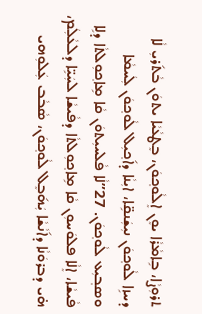ܬܪܘܼܨܵܐ، ܒܹܐܡܵܪܵܐ ܝܘܸܢ ܐܸܠܵܘܟ݂ܘܿܢ، ܒܸܛܥܵܝܵܐ ܝܬܘܿܢ ܒܵܬ݇ܪܝܼ ܠܵܐ ܕܚܙܹܐ ܠܵܘܟ݂ܘܿܢ ܢܝܼܫܲܢܩܹ̈ܐ، ܐܝܼܢܵܐ ܕܐ݇ܟ݂ܝܼܠ ܠܵܘܟ݂ܘܿܢ ܠܲܚܡܵܐ ܘܣܒ݂ܝܼܥ ܠܵܘܟ݂ܘܿܢ. 27”ܠܵܐ ܦܵܠܚܝܼܬܘܿܢ ܩܵܐ ܡܹܐܟ݂ܘܼܠܬܵܐ ܕܠܹܐ ܦܵܝܫܵܐ، ܐܸܠܵܐ ܦܠܘܿܚܘܼܢ ܩܵܐ ܡܹܐܟ݂ܘܼܠܬܵܐ ܕܦܵܝܫܵܐ ܠܚܲܝܹ̈ܐ ܕܠܥܵܠܲܡ، ܗ̇ܝ ܕܒܪܘܿܢܵܐ ܕܐ݇ܢܵܫܵܐ ܝܲܗ݇ܒܸܠ ܠܵܘܟ݂ܘܿܢ، ܣܵܒܵܒ ܥܲܠܘܼܗܝ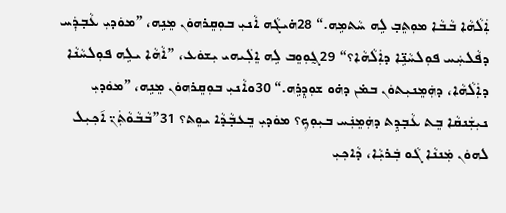ܐܲܠܵܗܵܐ ܒܵܒܵܐ ܡܘܼܬܸܒ݂ ܠܹܗ ܚܵܬܡܹܗ.“ 28ܗ̇ܝܓܵܗ ܐܵܢܝܼ ܒܘܼܩܸܪܗܘܿܢ ܡܸܢܹܗ، ”ܡܘܿܕܝܼ ܥܵܒ݂ܕܲܚ ܕܦܵܠܚܲܚ ܦܘܼܠܚܵܢܹ̈ܐ ܕܐܲܠܵܗܵܐ؟“ 29ܓ̰ܘܼܘܸܒ ܠܹܗ ܐܸܠܲܝܗܝ ܝܼܫܘܿܥ، ”ܐܵܗܵܐ ܝܠܹܗ ܦܘܼܠܚܵܢܵܐ ܕܐܲܠܵܗܵܐ، ܕܗܲܡܸܢܝܼܬܘܿܢ ܒܡ̇ܢ ܕܗ̇ܘ ܫܘܼܕܸܪܹܗ.“ 30ܘܐܵܢܝܼ ܒܘܼܩܸܪܗܘܿܢ ܡܸܢܹܗ، ”ܡܘܿܕܝܼ ܢܝܼܫܲܢܩܵܐ ܒܸܬ ܥܵܒ݂ܕܹܬ ܕܗܲܡܸܢܲܚ ܒܝܼܘܼܟ݂؟ ܡܘܿܕܝܼ ܒܸܥܒ݂ܵܕܵܐ ܝܘܸܬ؟ 31”ܒܵܒܵܘܵܬܲܢ̈ ܐ݇ܟ݂ܝܼܠ ܠܗܘܿܢ ܡܲܢܢܵܐ ܓܵܘ ܒܲܪܝܼܵܐ، ܕܵܐܟ݂ܝܼ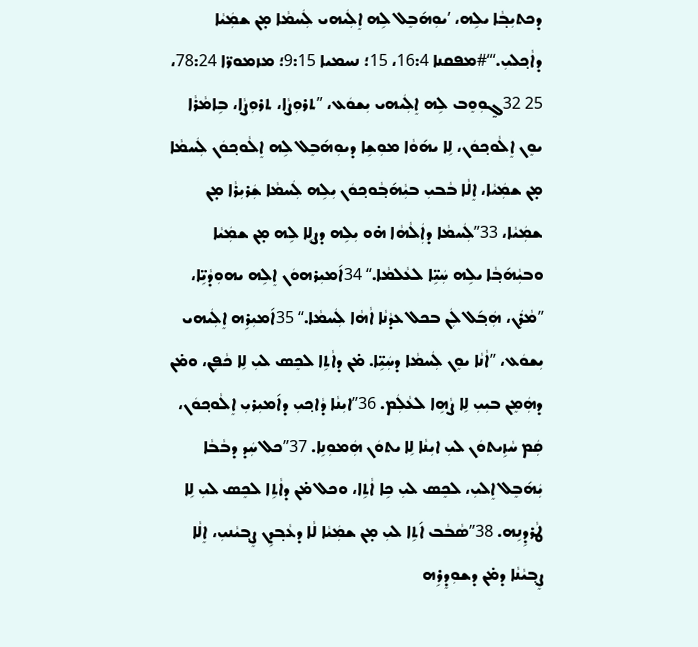ܕܟܬܝܼܒ݂ܵܐ ܝܠܹܗ، ’ܝܘܼܗ݇ܒܸܠ ܠܹܗ ܐܸܠܲܝܗܝ ܠܲܚܡܵܐ ܡ̣ܢ ܫܡܲܝܵܐ ܕܐܵܟ݂ܠܝܼ.‘“#ܡܦܩܢܐ 16:4، 15؛ ܢܚܡܝܐ 9:15؛ ܡܙܡܘܪ̈ܐ 78:24، 25 32ܓ̰ܘܼܘܸܒ ܠܹܗ ܐܸܠܲܝܗܝ ܝܼܫܘܿܥ، ”ܬܪܘܼܨܵܐ، ܬܪܘܼܨܵܐ، ܒܹܐܡܵܪܵܐ ܝܘܸܢ ܐܸܠܵܘܟ݂ܘܿܢ، ܠܹܐ ܝܗ݇ܘܵܐ ܡܘܼܫܹܐ ܕܝܘܼܗ݇ܒܸܠ ܠܹܗ ܐܸܠܵܘܟ݂ܘܿܢ ܠܲܚܡܵܐ ܡ̣ܢ ܫܡܲܝܵܐ، ܐܸܠܵܐ ܒܵܒܝܼ ܒܝܼܵܗ݇ܒ݂ܵܘܟ݂ܘܿܢ ܝܼܠܹܗ ܠܲܚܡܵܐ ܫܲܪܝܼܪܵܐ ܡ̣ܢ ܫܡܲܝܵܐ، 33”ܠܲܚܡܵܐ ܕܐܲܠܵܗܵܐ ܗ̇ܘ ܝܼܠܹܗ ܕܨܠܹܐ ܠܹܗ ܡ̣ܢ ܫܡܲܝܵܐ ܘܒܝܼܵܗ݇ܒ݂ܵܐ ܝܠܹܗ ܚܲܝܹ̈ܐ ܠܥܵܠܡܵܐ.“ 34ܐ݇ܡܝܼܪܗܘܿܢ ܐܸܠܹܗ ܝܗܘܼܕܵܝܹ̈ܐ، ”ܡܵܪܲܢ، ܗܲܒ݂݇ܠ ܠܲܢ ܒܟܠ ܥܕܵܢܵܐ ܐܵܗܵܐ ܠܲܚܡܵܐ.“ 35ܐ݇ܡܝܼܪܹܗ ܐܸܠܲܝܗܝ ܝܼܫܘܿܥ، ”ܐܵܢܵܐ ܝܘܸܢ ܠܲܚܡܵܐ ܕܚܲܝܹ̈ܐ. ܡ̇ܢ ܕܐܵܬܹܐ ܠܟܸܣ ܠܝܼ ܠܹܐ ܟܵܦܹܢ، ܘܡ̇ܢ ܕܗܲܡܸܢ ܒܝܼܝܼ ܠܹܐ ܨܵܗܹܐ ܠܥܵܠܲܡ. 36”ܐܝܼܢܵܐ ܕܵܐܟ݂ܝܼ ܕܐ݇ܡܝܼܪܝܼ ܐܸܠܵܘܟ݂ܘܿܢ، ܩܲܡ ܚܵܙܹܝܬܘܿܢ ܠܝܼ ܐܝܼܢܵܐ ܠܹܐ ܝܬܘܿܢ ܗܲܡܘܼܢܹܐ. 37”ܟܠ ܚܲܕ ܕܒܵܒܵܐ ܝܲܗ݇ܒܸܠ ܐܸܠܝܼ، ܠܟܸܣ ܠܝܼ ܟܹܐ ܐܵܬܹܐ، ܘܟܠ ܡ̇ܢ ܕܐܵܬܹܐ ܠܟܸܣ ܠܝܼ ܠܹܐ ܛܵܪܕܹܢܹܗ. 38”ܣܵܒܵܒ ܐ݇ܬܹܐ ܠܝܼ ܡ̣ܢ ܫܡܲܝܵܐ ܠܵܐ ܕܥܵܒ݂ܕܹܢ ܨܸܒ݂ܝܵܢܝܼ، ܐܸܠܵܐ ܨܸܒ݂ܝܵܢܵܐ ܕܡ̇ܢ ܕܫܘܼܕܸܪܹܗ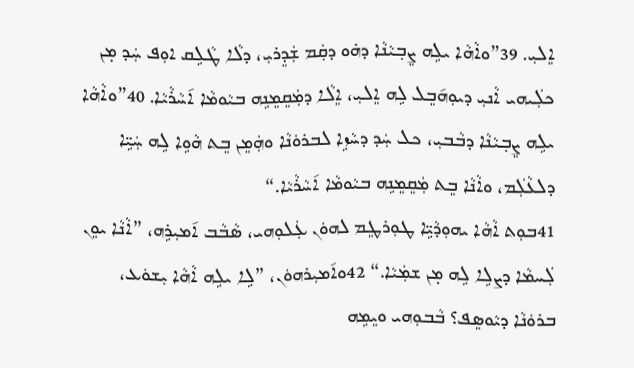ܐܸܠܝܼ. 39”ܘܐܵܗܵܐ ܝܠܹܗ ܨܸܒ݂ܝܵܢܵܐ ܕܗ̇ܘ ܕܩܲܡ ܫܲܕܸܪܝܼ، ܕܠܵܐ ܛܵܠܹܩ ܐܘܼܦ ܚܲܕ ܡ̣ܢ ܟܠܲܝܗܝ ܐܵܢܝܼ ܕܝܘܼܗ݇ܒܸܠ ܠܹܗ ܐܸܠܝܼ، ܐܸܠܵܐ ܕܡܲܩܸܡܸܢܹܗ ܒܝܵܘܡܵܐ ܐ݇ܚܵܪܵܝܵܐ. 40”ܘܐܵܗܵܐ ܝܠܹܗ ܨܸܒ݂ܝܵܢܵܐ ܕܒܵܒܝܼ، ܟܠ ܚܲܕ ܕܚܵܙܹܐ ܠܒܪܘܿܢܵܐ ܘܗܲܡܸܢ ܒܸܬ ܗܵܘܹܐ ܠܹܗ ܚܲܝܹ̈ܐ ܕܠܥܵܠܲܡ، ܘܐܵܢܵܐ ܒܸܬ ܡܲܩܸܡܸܢܹܗ ܒܝܵܘܡܵܐ ܐ݇ܚܵܪܵܝܵܐ.“
41ܒܘܼܬ ܐܵܗܵܐ ܝܗܘܼܕܵܝܹ̈ܐ ܛܘܼܪܛܸܡ ܠܗܘܿܢ ܥܲܠܘܼܗܝ، ܣܵܒܵܒ ܐ݇ܡܝܼܪܹܗ، ”ܐܵܢܵܐ ܝܘܸܢ ܠܲܚܡܵܐ ܕܨܠܹܐ ܠܹܗ ܡ̣ܢ ܫܡܲܝܵܐ.“ 42ܘܐ݇ܡܝܼܪܗܘܿܢ، ”ܠܹܐ ܝܠܹܗ ܐܵܗܵܐ ܝܼܫܘܿܥ، ܒܪܘܿܢܵܐ ܕܝܵܘܣܸܦ؟ ܒܵܒܘܼܗܝ ܘܝܸܡܹܗ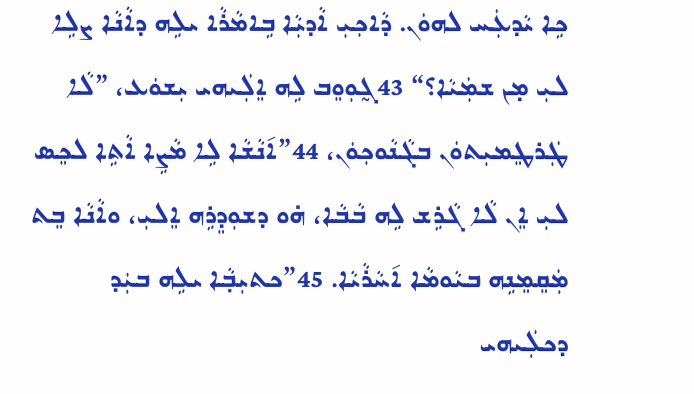ܟܹܐ ܝܵܕܥܲܚ ܠܗܘܿܢ. ܕܵܐܟ݂ܝܼ ܐܵܕܝܼܵܐ ܒܹܐܡܵܪܵܐ ܝܠܹܗ ܕܐܵܢܵܐ ܨܠܹܐ ܠܝܼ ܡ̣ܢ ܫܡܲܝܵܐ؟“ 43ܓ̰ܘܼܘܸܒ ܠܹܗ ܐܸܠܲܝܗܝ ܝܼܫܘܿܥ، ”ܠܵܐ ܛܲܪܛܸܡܝܼܬܘܿܢ ܒܓܵܢܵܘܟ݂ܘܿܢ، 44”ܐ݇ܢܵܫܵܐ ܠܹܐ ܡܵܨܹܐ ܐܵܬܹܐ ܠܟܸܣ ܠܝܼ ܐܸܢ ܠܵܐ ܓܵܪܹܫ ܠܹܗ ܒܵܒܵܐ، ܗ̇ܘ ܕܫܘܼܕܸܪܹܗ ܐܸܠܝܼ، ܘܐܵܢܵܐ ܒܸܬ ܡܲܩܸܡܸܢܹܗ ܒܝܵܘܡܵܐ ܐ݇ܚܵܪܵܝܵܐ. 45”ܟܬܝܼܒ݂ܵܐ ܝܠܹܗ ܒܝܲܕ ܕܟܠܲܝܗܝ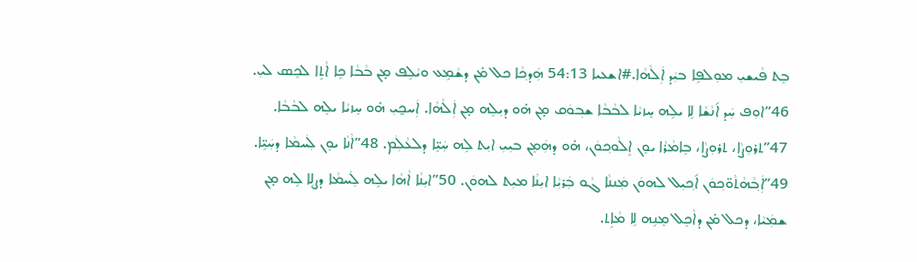ܒܸܬ ܦܵܝܫܝܼ ܡܘܼܠܦܹܐ ܒܝܲܕ ܐܲܠܵܗܵܐ.#ܐܫܥܝܐ 54:13 ܗܲܕܟ݂ܵܐ ܟܠ ܡ̇ܢ ܕܫܵܡܹܥ ܘܝܵܠܹܦ ܡ̣ܢ ܒܵܒܵܐ ܟܹܐ ܐܵܬܹܐ ܠܟܸܣ ܠܝܼ. 46”ܐܘܼܦ ܚܲܕ ܐ݇ܢܵܫܵܐ ܠܹܐ ܝܠܹܗ ܚܸܙܝܵܐ ܠܒܵܒܵܐ ܫܒ݂ܘܿܩ ܡ̣ܢ ܗ̇ܘ ܕܝܼܠܹܗ ܡ̣ܢ ܐܲܠܵܗܵܐ. ܐܲܚܟ̰ܝܼ ܗ̇ܘ ܚܸܙܝܵܐ ܝܠܹܗ ܠܒܵܒܵܐ. 47”ܬܪܘܼܨܵܐ، ܬܪܘܼܨܵܐ، ܒܹܐܡܵܪܵܐ ܝܘܸܢ ܐܸܠܵܘܟ݂ܘܿܢ، ܗ̇ܘ ܕܗܲܡܸܢ ܒܝܼܝܼ ܐܝܼܬ ܠܹܗ ܚܲܝܹ̈ܐ ܕܠܥܵܠܲܡ. 48”ܐܵܢܵܐ ܝܘܸܢ ܠܲܚܡܵܐ ܕܚܲܝܹ̈ܐ. 49”ܐܲܒ݂ܵܗܵܬܵܘ̈ܟ݂ܘܿܢ ܐ݇ܟ݂ܝܼܠ ܠܗܘܿܢ ܡܲܢܢܵܐ ܓܵܘ ܒܲܪܝܼܵܐ ܐܝܼܢܵܐ ܡܝܼܬ ܠܗܘܿܢ. 50”ܐܝܼܢܵܐ ܐܵܗܵܐ ܝܠܹܗ ܠܲܚܡܵܐ ܕܨܠܹܐ ܠܹܗ ܡ̣ܢ ܫܡܲܝܵܐ، ܕܟܠ ܡ̇ܢ ܕܐܵܟܹܠ ܡܸܢܹܗ ܠܹܐ ܡܵܐܹܬ.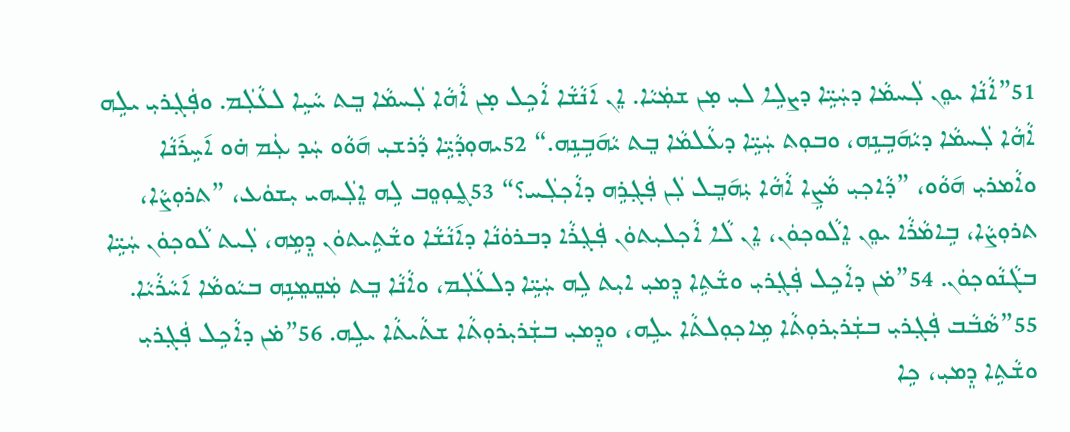51”ܐܵܢܵܐ ܝܘܸܢ ܠܲܚܡܵܐ ܕܚܲܝܹ̈ܐ ܕܨܠܹܐ ܠܝܼ ܡ̣ܢ ܫܡܲܝܵܐ. ܐܸܢ ܐ݇ܢܵܫܵܐ ܐܵܟܹܠ ܡ̣ܢ ܐܵܗܵܐ ܠܲܚܡܵܐ ܒܸܬ ܚܵܝܹܐ ܠܥܵܠܲܡ. ܘܦܲܓ݂ܪܝܼ ܝܠܹܗ ܐܵܗܵܐ ܠܲܚܡܵܐ ܕܝܵܗ݇ܒܹܢܹܗ، ܘܒܘܼܬ ܚܲܝܹ̈ܐ ܕܥܵܠܡܵܐ ܒܸܬ ܝܵܗ݇ܒܹܢܹܗ.“ 52ܝܗܘܼܕܵܝܹ̈ܐ ܕܵܪܫܝܼ ܗ݇ܘܵܘ ܚܲܕ ܥܲܡ ܗ̇ܘ ܐ݇ܚܹܪ݇ܢܵܐ ܘܐܵܡܪܝܼ ܗ݇ܘܵܘ، ”ܕܵܐܟ݂ܝܼ ܡܵܨܹܐ ܐܵܗܵܐ ܝܲܗ݇ܒܸܠ ܠܲܢ ܦܲܓ݂ܪܹܗ ܕܐܵܟ݂ܠܲܚ؟“ 53ܓ̰ܘܼܘܸܒ ܠܹܗ ܐܸܠܲܝܗܝ ܝܼܫܘܿܥ، ”ܬܪܘܼܨܵܐ، ܬܪܘܼܨܵܐ، ܒܹܐܡܵܪܵܐ ܝܘܸܢ ܐܸܠܵܘܟ݂ܘܿܢ، ܐܸܢ ܠܵܐ ܐܵܟ݂ܠܝܼܬܘܿܢ ܦܲܓ݂ܪܵܐ ܕܒܪܘܿܢܵܐ ܕܐ݇ܢܵܫܵܐ ܘܫܵܬܹܝܬܘܿܢ ܕܸܡܹܗ، ܠܲܝܬ ܠܵܘܟ݂ܘܿܢ ܚܲܝܹ̈ܐ ܒܓܵܢܵܘܟ݂ܘܿܢ. 54”ܡ̇ܢ ܕܐܵܟܹܠ ܦܲܓ݂ܪܝܼ ܘܫܵܬܹܐ ܕܸܡܝܼ ܐܝܼܬ ܠܹܗ ܚܲܝܹ̈ܐ ܕܠܥܵܠܲܡ، ܘܐܵܢܵܐ ܒܸܬ ܡܲܩܸܡܸܢܹܗ ܒܝܵܘܡܵܐ ܐ݇ܚܵܪܵܝܵܐ. 55”ܣܵܒܵܒ ܦܲܓ݂ܪܝܼ ܒܫܲܪܝܼܪܘܼܬܵܐ ܡܹܐܟ݂ܘܼܠܬܵܐ ܝܠܹܗ، ܘܕܸܡܝܼ ܒܫܲܪܝܼܪܘܼܬܵܐ ܫܬܵܝܬܵܐ ܝܠܹܗ. 56”ܡ̇ܢ ܕܐܵܟܹܠ ܦܲܓ݂ܪܝܼ ܘܫܵܬܹܐ ܕܸܡܝܼ، ܟܹܐ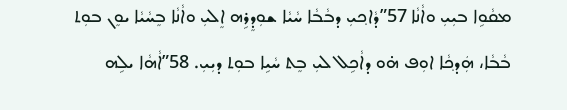ܡܩܵܘܹܐ ܒܝܼܝܼ ܘܐܵܢܵܐ 57”ܕܵܐܟ݂ܝܼ ܕܒܵܒܵܐ ܚܵܝܵܐ ܫܘܼܕܸܪܹܗ ܐܸܠܝܼ ܘܐܵܢܵܐ ܒܸܚܵܝܵܐ ܝܘܸܢ ܒܘܼܬ ܒܵܒܵܐ، ܗܲܕܟ݂ܵܐ ܐܘܼܦ ܗ̇ܘ ܕܐܵܟܹܠ ܠܝܼ ܒܸܬ ܚܵܝܹܐ ܒܘܼܬ ܕܝܼܝܼ. 58”ܐܵܗܵܐ ܝܠܹܗ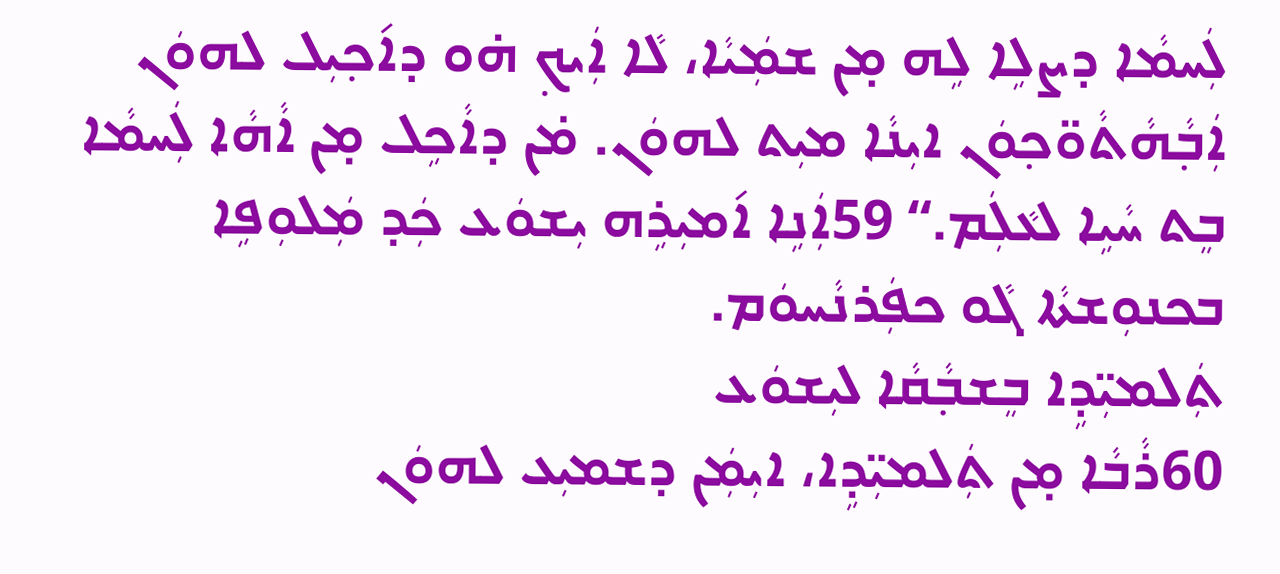ܠܲܚܡܵܐ ܕܨܠܹܐ ܠܹܗ ܡ̣ܢ ܫܡܲܝܵܐ، ܠܵܐ ܐܲܝܟ݂ ܗ̇ܘ ܕܐ݇ܟ݂ܝܼܠ ܠܗܘܿܢ ܐܲܒ݂ܵܗܵܬܵܘ̈ܟ݂ܘܿܢ ܐܝܼܢܵܐ ܡܝܼܬ ܠܗܘܿܢ. ܡ̇ܢ ܕܐܵܟܹܠ ܡ̣ܢ ܐܵܗܵܐ ܠܲܚܡܵܐ ܒܸܬ ܚܵܝܹܐ ܠܥܵܠܲܡ.“ 59ܐܲܢܹܐ ܐ݇ܡܝܼܪܹܗ ܝܼܫܘܿܥ ܟܲܕ ܡܲܠܘܼܦܹܐ ܒܟܢܘܼܫܬܵܐ ܓܵܘ ܟܦܲܪܢܵܚܘܿܡ.
ܬܲܠܡܝܼ̈ܕܹܐ ܒܸܫܒ݂ܵܩܵܐ ܠܝܼܫܘܿܥ
60ܪܵܒܵܐ ܡ̣ܢ ܬܲܠܡܝܼ̈ܕܹܐ، ܐܝܼܡܲܢ ܕܫܡܝܼܥ ܠܗܘܿܢ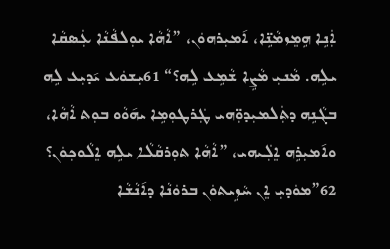ܐܲܢܹܐ ܗܹܡܸܙܡܵܢܹ̈ܐ، ܐ݇ܡܝܼܪܗܘܿܢ، ”ܐܵܗܵܐ ܝܘܼܠܦܵܢܵܐ ܥܲܣܩܵܐ ܝܠܹܗ. ܡܵܢܝܼ ܡܵܨܹܐ ܫܵܡܹܥ ܠܹܗ؟“ 61ܝܼܫܘܿܥ ܝ݇ܕܝܼܥ ܠܹܗ ܒܓܵܢܹܗ ܕܬܲܠܡܝܼܕܘܼ̈ܗܝ ܛܲܪܛܘܼܡܹܐ ܝܗ݇ܘܵܘ ܒܘܼܬ ܐܵܗܵܐ، ܘܐ݇ܡܝܼܪܹܗ ܐܸܠܲܝܗܝ، ”ܐܵܗܵܐ ܬܘܼܪܩܵܠܵܐ ܝܠܹܗ ܐܸܠܵܘܟ݂ܘܿܢ؟ 62”ܡܘܿܕܝܼ ܐܸܢ ܚܵܙܹܝܬܘܿܢ ܒܪܘܿܢܵܐ ܕܐ݇ܢܵܫܵܐ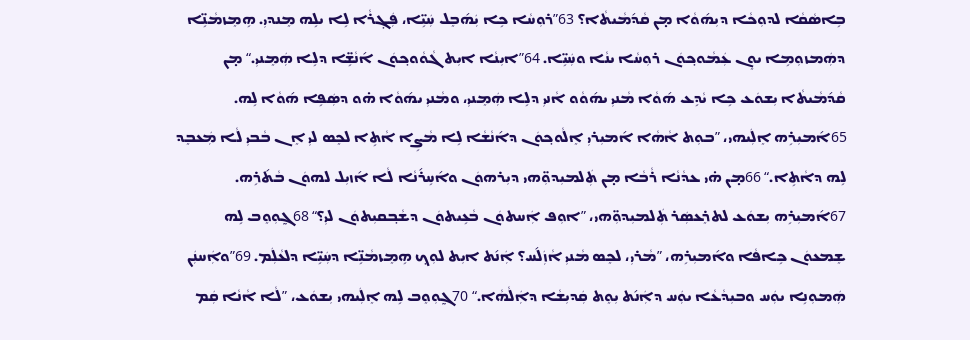ܒܹܐܣܵܩܵܐ ܠܕܘܼܟܵܐ ܕܝܼܗ݇ܘܵܐ ܡ̣ܢ ܩܵܕ݇ܡܵܝܬܵܐ؟ 63”ܪܘܼܚܵܐ ܟܹܐ ܝܲܗ݇ܒܸܠ ܚܲܝܹ̈ܐ، ܦܲܓ݂ܪܵܐ ܠܹܐ ܝܠܹܗ ܡܸܢܕܝܼ. ܗܹܡܸܙܡܵܢܹ̈ܐ ܕܗܲܡܙܘܼܡܹܐ ܝܘܸܢ ܥܲܡܵܘܟ݂ܘܿܢ ܪܘܼܚܵܐ ܝܢܵܐ ܘܚܲܝܹ̈ܐ. 64”ܐܝܼܢܵܐ ܐܝܼܬ ܓܵܘܵܘܟ݂ܘܿܢ ܐ݇ܢܵܫܹ̈ܐ ܕܠܹܐ ܗܲܡܸܢܝܼ.“ ܡ̣ܢ ܩܵܕ݇ܡܵܝܬܵܐ ܝܼܫܘܿܥ ܟܹܐ ܝܵܕܹܥ ܗ݇ܘܵܐ ܡܵܢܝܼ ܝܗ݇ܘܵܘ ܐܵܢܝܼ ܕܠܹܐ ܗܲܡܸܢܝܼ، ܘܡܵܢܝܼ ܝܗ݇ܘܵܐ ܗ̇ܘ ܕܣܲܦܹܐ ܗ݇ܘܵܐ ܠܹܗ. 65ܐ݇ܡܝܼܪܹܗ ܐܸܠܲܝܗܝ، ”ܒܘܼܬ ܐܵܗܵܐ ܐ݇ܡܝܼܪܝܼ ܐܸܠܵܘܟ݂ܘܿܢ ܕܐ݇ܢܵܫܵܐ ܠܹܐ ܡܵܨܹܐ ܐܵܬܹܐ ܠܟܸܣ ܠܝܼ ܐܸܢ ܒܵܒܝܼ ܠܵܐ ܡܲܥܒܸܕ ܠܹܗ ܕܐܵܬܹܐ.“ 66ܡ̣ܢ ܗ̇ܝ ܥܕܵܢܵܐ ܪܵܒܵܐ ܡ̣ܢ ܬܲܠܡܝܼܕܘܼ̈ܗܝ ܕܝܼܪܗܘܿܢ ܘܐ݇ܚܹܪ݇ܢܵܐ ܠܵܐ ܐ݇ܙܝܼܠ ܠܗܘܿܢ ܒܵܬ݇ܪܹܗ. 67ܐ݇ܡܝܼܪܹܗ ܝܼܫܘܿܥ ܠܬܪܸܥܣܲܪ ܬܲܠܡܝܼܕܘܼ̈ܗܝ، ”ܐܘܼܦ ܐܲܚܬܘܿܢ ܒܵܥܹܝܬܘܿܢ ܕܫܵܒ݂ܩܝܼܬܘܿܢ ܠܝܼ؟“ 68ܓ̰ܘܼܘܸܒ ܠܹܗ ܫܸܡܥܘܿܢ ܟܹܐܦܵܐ ܘܐ݇ܡܝܼܪܹܗ، ”ܡܵܪܝܼ، ܠܟܸܣ ܡܵܢܝܼ ܐܵܙܲܠ݇ܚ؟ ܐܲܢ݇ܬ ܐܝܼܬ ܠܘܼܟ݂ ܗܹܡܸܙܡܵܢܹ̈ܐ ܕܚܲܝܹ̈ܐ ܕܠܥܵܠܲܡ. 69”ܘܐܲܚܢܲܢ ܗܲܡܘܼܢܹܐ ܝܘܲܚ ܘܒܝܼܕܵܥܵܐ ܝܘܲܚ ܕܐܲܢ݇ܬ ܝܼܘܸܬ ܩܲܕܝܼܫܵܐ ܕܐܲܠܵܗܵܐ.“ 70ܓ̰ܘܼܘܸܒ ܠܹܗ ܐܸܠܲܝܗܝ ܝܼܫܘܿܥ، ”ܠܵܐ ܐܵܢܵܐ ܩܲܡ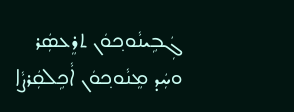ܓܲܒܹܝܢܵܘܟ݂ܘܿܢ ܬܪܸܥܣܲܪ ܘܚܲܕ ܡܸܢܵܘܟ݂ܘܿܢ ܐܵܟܹܠܩܲܪܨܵܐ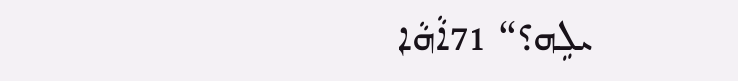ܝܠܹܗ؟“ 71ܐܵܗܵܐ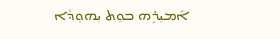ܐ݇ܡܝܼܪܹܗ ܒܘܼܬ ܝܼܗܘܼܕܵܐ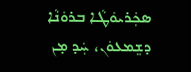ܣܟܲܪܝܘܿܛܵܐ ܒܪܘܿܢܵܐ ܕܫܸܡܥܘܿܢ، ܚܲܕ ܡ̣ܢ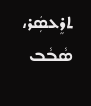ܬܪܸܥܣܲܪ، ܣܵܒܵܒ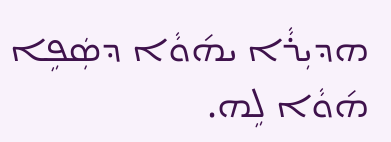ܗܕܝܼܪܵܐ ܝܗ݇ܘܵܐ ܕܣܲܦܹܐ ܗ݇ܘܵܐ ܠܹܗ.